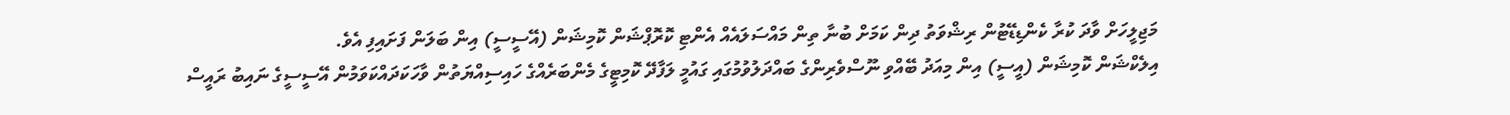މަޖިލީހަށް ވާދަ ކުރާ ކެންޑިޑޭޓުން ރިޝްވަތު ދިން ކަމަށް ބުނާ ތިން މައްސަލައެއް އެންޓި ކޮރޮޕްޝަން ކޮމިޝަން (އޭސީސީ) އިން ބަލަން ފަށައިފި އެވެ.
އިލެކްޝަން ކޮމިޝަން (އީސީ) އިން މިއަދު ބޭއްވި ނޫސްވެރިންގެ ބައްދަލުވުމުގައި ގައުމީ ލަފާދޭ ކޮމިޓީގެ މެންބަރެއްގެ ހައިސިއްޔަތުން ވާހަކަދައްކަވަމުން އޭސީސީގެ ނައިބު ރައީސް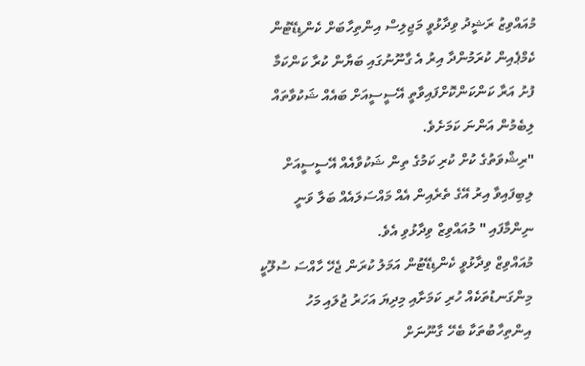މުއައްވިޒު ރަޝީދު ވިދާޅުވީ މަޖިލިސް އިންތިހާބަށް ކެންޑިޑޭޓުން ކެމްޕެއިން ކުރަމުންދާ އިރު އެ ގާނޫނުގައި ބަޔާން ކުރާ ކަންކަމާ ފުށު އަރާ ކަންކަންކޮށްފައިވާތީ އޭސީސީއަށް ބައެއް ޝަކުވާތައް ލިބެމުން އަންނަ ކަމަށެވެ.
"ރިޝްވަތުގެ ކުށް ކުރި ކަމުގެ ތިން ޝަކުވާއެއް އޭސީސީއަށް ލިބިފައިވާ އިރު އޭގެ ތެރެއިން އެއް މައްސަލައެއް ބަލާ ވަނީ ނިންމާފައި " މުއައްވިޒް ވިދާޅުވި އެވެ.
މުއައްވިޒް ވިދާޅުވީ ކެންޑިޑޭޓުން އަމަލު ކުރަން ޖެހޭ ހާއްސަ ސުލޫކީ މިންގަނޑުތަކެއް ހުރި ކަމަށާއި މިދިޔަ އަހަރު ޖުލައި މަހު އިންތިހާބުތަކާ ބެހޭ ގާނޫނަށް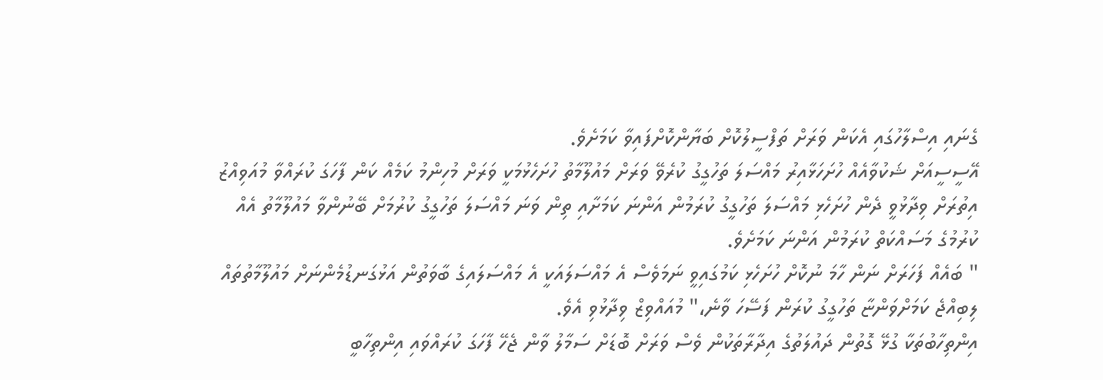ގެނައި އިސްލާހުގައި އެކަން ވަރަށް ތަފްސީލުކޮށް ބަޔާންކޮށްފައިވާ ކަމަށެވެ.
އޭސީސީއަށް ޝަކުވާއެއް ހުށަހަޅާއިރު މައްސަލަ ތަހުގީގު ކުރެވޭ ވަރަށް މައުލޫމާތު ހުށަހެޅުމަކީ ވަރަށް މުހިންމު ކަމެއް ކަން ފާހަގަ ކުރައްވާ މުއަވިއްޒު އިތުރަށް ވިދާޅުވީ ދެން ހުށަހެޅި މައްސަލަ ތަހުގީގު ކުރަމުން އަންނަ ކަމަށާއި ތިން ވަނަ މައްސަލަ ތަހުގީގު ކުރުމަށް ބޭނުންވާ މައުލޫމާތު އެއް ކުރުމުގެ މަސައްކަތް ކުރަމުން އަންނަ ކަމަށެވެ.
" ބައެއް ފަހަރަށް ނަން ހާމަ ނުކޮށް ހުށަހެޅި ކަމުގައިވީ ނަމަވެސް އެ މައްސަލައަކީ އެ މައްސަލައިގެ ބާވަތުން އަޅުގަނޑުމެންނަށް މައުލޫމާތުތައް ލިބިއްޖެ ކަމަށްވަންޏާ ތަހުގީގު ކުރަން ފަސޭހަ ވާނެ،" މުއައްވިޒް ވިދާޅުވި އެވެ.
އިންތިހާބުތަކާ ގުޅޭ ގޮތުން ދައުލަތުގެ އިދާރާތަކުން ވެސް ވަރަށް ބޮޑަށް ސަމާލު ވާން ޖެހޭ ފާހަގަ ކުރައްވައި އިންތިހާބީ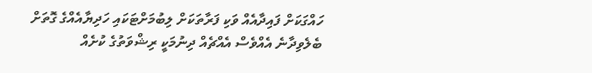ހައްގަކަށް ފައިދާއެއް ވަކި ފަރާތަކަށް ލިބުމަށްޓަކައި ހަދިޔާއެއްގެ ގޮތަށް ބެލެވިދާނެ އެއްވެސް އެއްޗެއް ދިނުމަކީ ރިޝްވަތުގެ ކުށެއް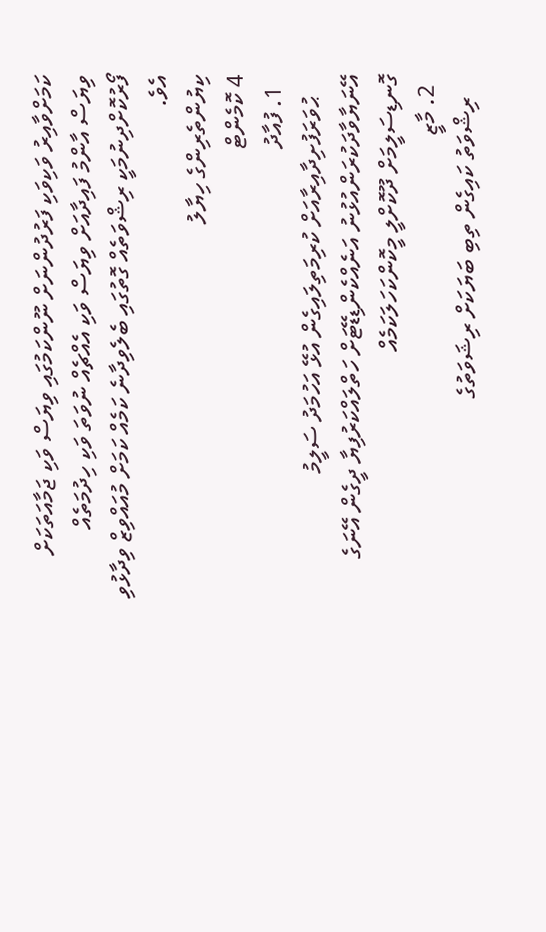ކަމަށްވާއިރު ވަކިވަކި ފަރުދުންނަށް ނޫންކަމުގައި ވިޔަސް ވަކި ޖަމާއަތަކަށް ވިޔަސް އާންމު ފައިދާއަށް ވިޔަސް ވަކި އެއްޗެއް ނުވަތަ ވަކި ހިދުމަތެއް ފޯރުކޮށްދިނުމަކީ ރިޝްވަތެއް ގޮތުގައި ބެލެވިދާނެ ކަމެއް ކަމަށް މުއައްވިޒް ވިދާޅުވި އެވެ.
ކިޔުންތެރިންގެ ހިޔާލު
4 ކޮމެންޓް
  1. ފުއާދު
    ޙުވަރަފުށިދާއިރާއަށް ކުރިމަތިލައިގެން އުޅޭ އަހުމަދު ސަލީމު އޭނަޔާވާދަކުރަންއުޅުނު އަނެއްކެންޑިޑޭޓަށް ހަތްލައްކަރުފިޔާ ދީގެން އޭނަގެ ގޮނޑިސަލީމަށް ދޫކޮށްލީ މީކޮންކަހަލަކަމެއް
  2. މާޒީ
    ރިޝްވަތު ކައިގެން ތިބި ބަޔަކަށް ރިޝަވަތުގެ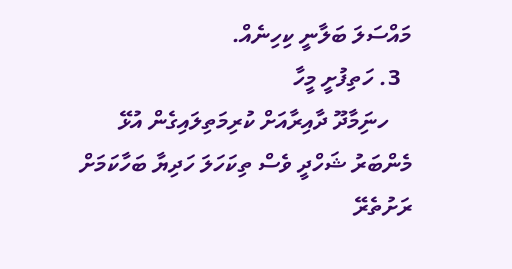މައްސަލަ ބަލާނީ ކިހިނެއް.
  3. ހަތިފުށީ މީހާ
    ހނަިމާދޫ ދާއިރާއަށް ކުރިމަތިލައިގެން އުޅޭ މެންބަރު ޝަހްދީ ވެސް ތިކަހަލަ ހަދިޔާ ބަހާކަމަށް ރަށުތެރޭ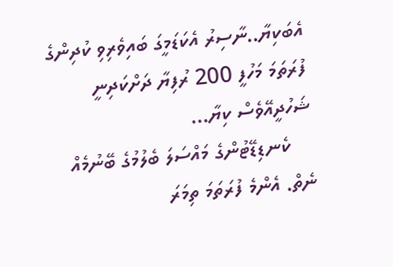އެބަކިޔާ..ނާސިރު އެކަޑަމީގަ ބައިވެރިވި ކުދިންގެ ފުރަތަމަ މަހުފީ 200 ރުފިޔާ ދަށްކަދިނީ ޝަހުދީއޭވެސް ކިޔާ...
    ކެނޑިޑޭޓުންގެ މައްސަލަ ބެލުމުގެ ބޭނުމެއް ނެތް. އެންމެ ފުރަތަމަ ތިމަރަ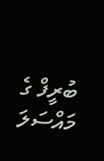ބުރީފް ގެ މައްސަލަ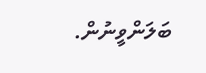ބަލަންވީނުން.